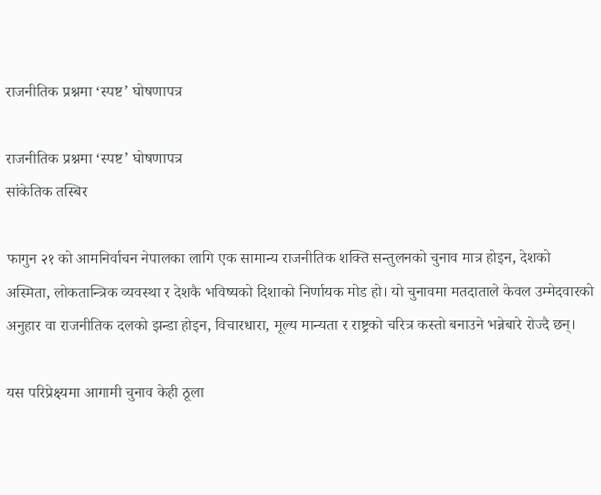राजनीतिक प्रश्नमा ‘स्पष्ट’ घोषणापत्र

राजनीतिक प्रश्नमा ‘स्पष्ट’ घोषणापत्र
सांकेतिक तस्बिर

फागुन २१ को आमनिर्वाचन नेपालका लागि एक सामान्य राजनीतिक शक्ति सन्तुलनको चुनाव मात्र होइन, देशको अस्मिता, लोकतान्त्रिक व्यवस्था र देशकै भविष्यको दिशाको निर्णायक मोड हो। यो चुनावमा मतदाताले केवल उम्मेदवारको अनुहार वा राजनीतिक दलको झन्डा होइन, विचारधारा, मूल्य मान्यता र राष्ट्रको चरित्र कस्तो बनाउने भन्नेबारे रोज्दै छन्।

यस परिप्रेक्ष्यमा आगामी चुनाव केही ठूला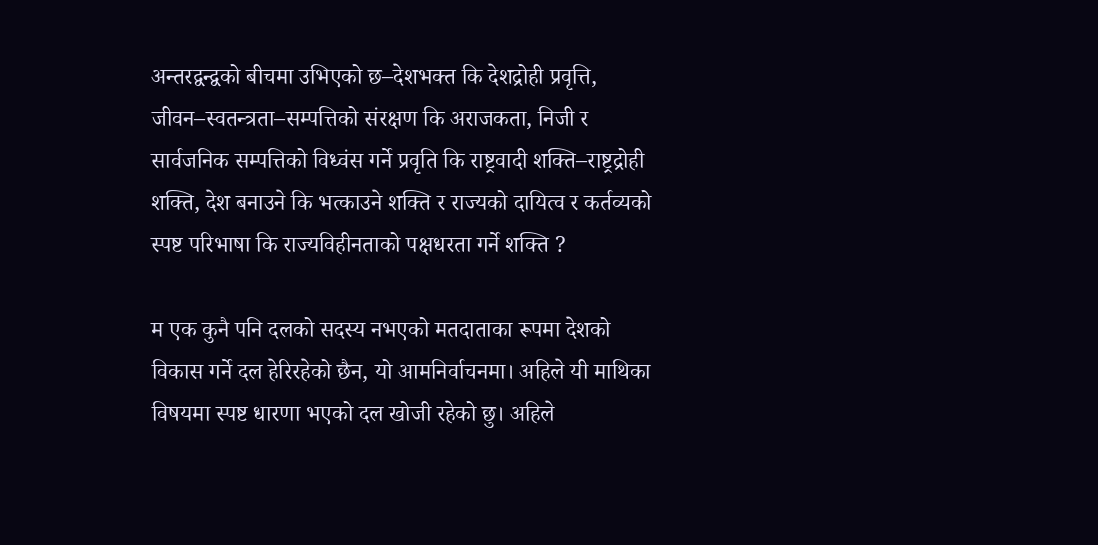अन्तरद्वन्द्वको बीचमा उभिएको छ–देशभक्त कि देशद्रोही प्रवृत्ति, जीवन–स्वतन्त्रता–सम्पत्तिको संरक्षण कि अराजकता, निजी र सार्वजनिक सम्पत्तिको विध्वंस गर्ने प्रवृति कि राष्ट्रवादी शक्ति–राष्ट्रद्रोही शक्ति, देश बनाउने कि भत्काउने शक्ति र राज्यको दायित्व र कर्तव्यको स्पष्ट परिभाषा कि राज्यविहीनताको पक्षधरता गर्ने शक्ति ?

म एक कुनै पनि दलको सदस्य नभएको मतदाताका रूपमा देशको विकास गर्ने दल हेरिरहेको छैन, यो आमनिर्वाचनमा। अहिले यी माथिका विषयमा स्पष्ट धारणा भएको दल खोजी रहेको छु। अहिले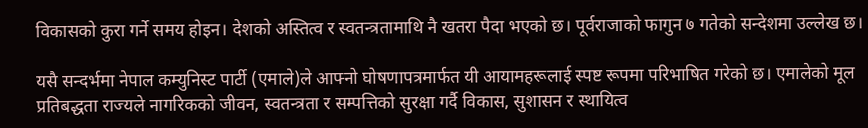विकासको कुरा गर्ने समय होइन। देशको अस्तित्व र स्वतन्त्रतामाथि नै खतरा पैदा भएको छ। पूर्वराजाको फागुन ७ गतेको सन्देशमा उल्लेख छ।

यसै सन्दर्भमा नेपाल कम्युनिस्ट पार्टी (एमाले)ले आफ्नो घोषणापत्रमार्फत यी आयामहरूलाई स्पष्ट रूपमा परिभाषित गरेको छ। एमालेको मूल प्रतिबद्धता राज्यले नागरिकको जीवन, स्वतन्त्रता र सम्पत्तिको सुरक्षा गर्दै विकास, सुशासन र स्थायित्व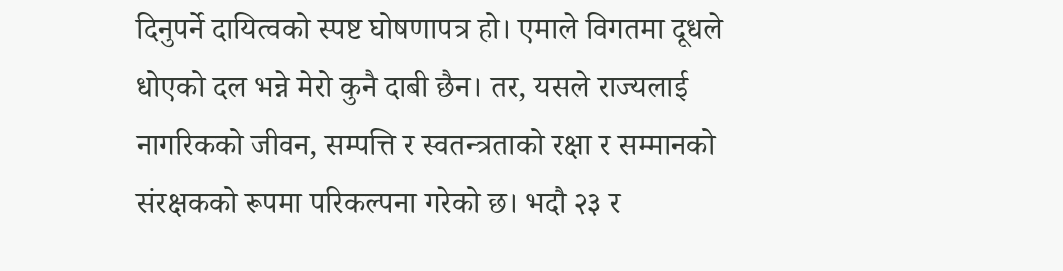दिनुपर्ने दायित्वको स्पष्ट घोषणापत्र हो। एमाले विगतमा दूधले धोएको दल भन्ने मेरो कुनै दाबी छैन। तर, यसले राज्यलाई नागरिकको जीवन, सम्पत्ति र स्वतन्त्रताको रक्षा र सम्मानको संरक्षकको रूपमा परिकल्पना गरेको छ। भदौ २३ र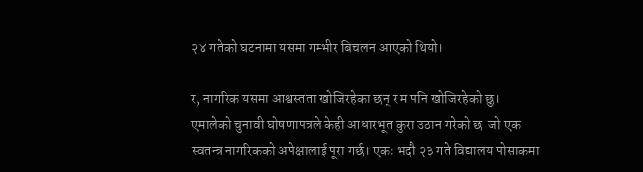२४ गतेको घटनामा यसमा गम्भीर बिचलन आएको थियो।

र, नागरिक यसमा आश्वस्तता खोजिरहेका छन् र म पनि खोजिरहेको छु। एमालेको चुनावी घोषणापत्रले केही आधारभूत कुरा उठान गरेको छ  जो एक स्वतन्त्र नागरिकको अपेक्षालाई पूरा गर्छ। एकः भदौ २३ गते विद्यालय पोसाकमा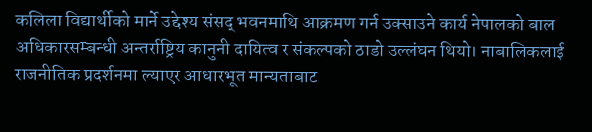कलिला विद्यार्थीको मार्ने उद्देश्य संसद् भवनमाथि आक्रमण गर्न उक्साउने कार्य नेपालको बाल अधिकारसम्बन्धी अन्तर्राष्ट्रिय कानुनी दायित्व र संकल्पको ठाडो उल्लंघन थियो। नाबालिकलाई राजनीतिक प्रदर्शनमा ल्याएर आधारभूत मान्यताबाट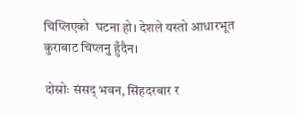चिप्लिएको  घटना हो। देशले यस्तो आधारभूत कुराबाट चिप्लनु हुँदैन।

दोस्रोः संसद् भवन, सिंहदरबार र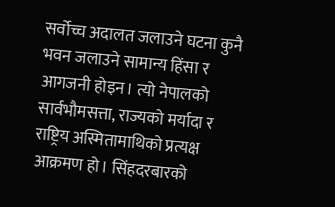सर्वोच्च अदालत जलाउने घटना कुनै भवन जलाउने सामान्य हिंसा र आगजनी होइन। त्यो नेपालको सार्वभौमसत्ता, राज्यको मर्यादा र राष्ट्रिय अस्मितामाथिको प्रत्यक्ष आक्रमण हो। सिंहदरबारको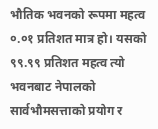भौतिक भवनको रूपमा महत्व ०.०१ प्रतिशत मात्र हो। यसको ९९.९९ प्रतिशत महत्व त्यो भवनबाट नेपालको सार्वभौमसत्ताको प्रयोग र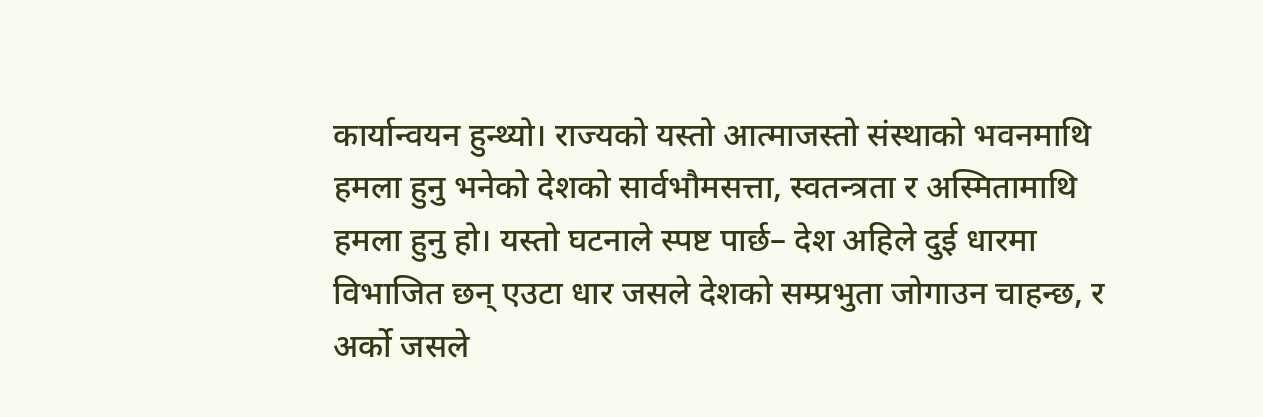कार्यान्वयन हुन्थ्यो। राज्यको यस्तो आत्माजस्तो संस्थाको भवनमाथि हमला हुनु भनेको देशको सार्वभौमसत्ता, स्वतन्त्रता र अस्मितामाथि हमला हुनु हो। यस्तो घटनाले स्पष्ट पार्छ– देश अहिले दुई धारमा विभाजित छन् एउटा धार जसले देशको सम्प्रभुता जोगाउन चाहन्छ, र अर्को जसले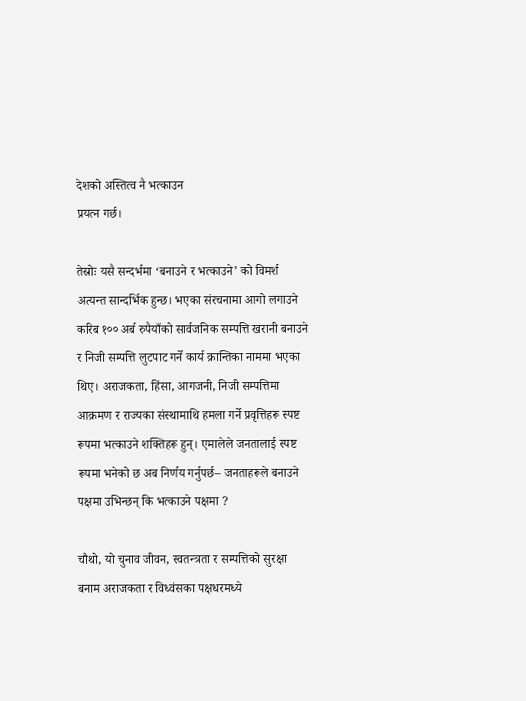देशको अस्तित्व नै भत्काउन
प्रयत्न गर्छ।

तेस्रोः यसै सन्दर्भमा ‘बनाउने र भत्काउने’ को विमर्श अत्यन्त सान्दर्भिक हुन्छ। भएका संरचनामा आगो लगाउने करिब १०० अर्ब रुपैयाँको सार्वजनिक सम्पत्ति खरानी बनाउने र निजी सम्पत्ति लुटपाट गर्ने कार्य क्रान्तिका नाममा भएका थिए। अराजकता, हिंसा, आगजनी, निजी सम्पत्तिमा आक्रमण र राज्यका संस्थामाथि हमला गर्ने प्रवृत्तिहरू स्पष्ट रूपमा भत्काउने शक्तिहरू हुन्। एमालेले जनतालाई स्पष्ट रूपमा भनेको छ अब निर्णय गर्नुपर्छ– जनताहरूले बनाउने पक्षमा उभिन्छन् कि भत्काउने पक्षमा ?

चौथो, यो चुनाव जीवन, स्वतन्त्रता र सम्पत्तिको सुरक्षा बनाम अराजकता र विध्वंसका पक्षधरमध्ये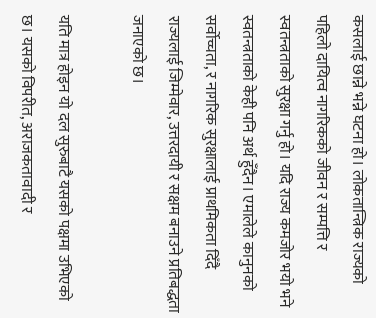कसलाई छान्ने भन्ने घटना हो। लोकतान्त्रिक राज्यको पहिलो दायित्व नागरिकको जीवन र सम्पत्ति र स्वतन्त्रताको सुरक्षा गर्नु हो। यदि राज्य कमजोर भयो भने स्वतन्त्रताको केही पनि अर्थ हुँदैन। एमालेले कानुनको सर्वोच्चता, र नागरिक सुरक्षालाई प्राथमिकता दिँदै राज्यलाई जिम्मेवार, उत्तरदायी र सक्षम बनाउने प्रतिबद्धता जनाएको छ।

यति मात्र होइन यो दल सुरुबाटै यसको पक्षमा उभिएको छ। यसको विपरीत, अराजकतावादी र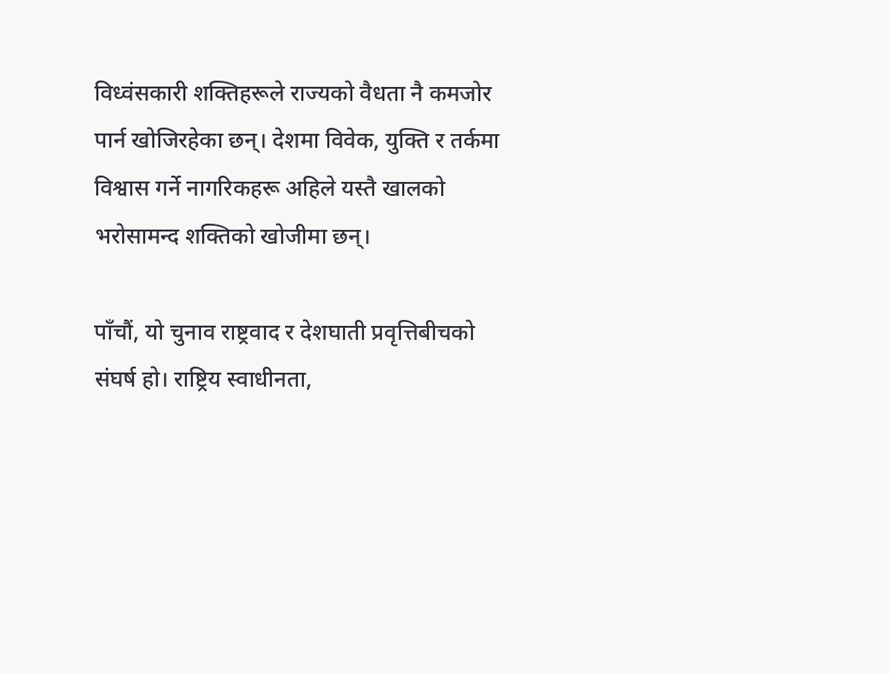विध्वंसकारी शक्तिहरूले राज्यको वैधता नै कमजोर पार्न खोजिरहेका छन्। देशमा विवेक, युक्ति र तर्कमा विश्वास गर्ने नागरिकहरू अहिले यस्तै खालको भरोसामन्द शक्तिको खोजीमा छन्।

पाँचौं, यो चुनाव राष्ट्रवाद र देशघाती प्रवृत्तिबीचको संघर्ष हो। राष्ट्रिय स्वाधीनता,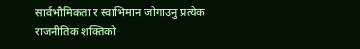सार्वभौमिकता र स्वाभिमान जोगाउनु प्रत्येक राजनीतिक शक्तिको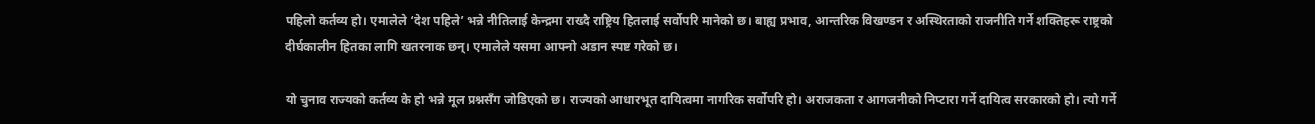पहिलो कर्तव्य हो। एमालेले ‘देश पहिले’ भन्ने नीतिलाई केन्द्रमा राख्दै राष्ट्रिय हितलाई सर्वोपरि मानेको छ। बाह्य प्रभाव, आन्तरिक विखण्डन र अस्थिरताको राजनीति गर्ने शक्तिहरू राष्ट्रको दीर्घकालीन हितका लागि खतरनाक छन्। एमालेले यसमा आफ्नो अडान स्पष्ट गरेको छ।

यो चुनाव राज्यको कर्तव्य के हो भन्ने मूल प्रश्नसँग जोडिएको छ। राज्यको आधारभूत दायित्वमा नागरिक सर्वोपरि हो। अराजकता र आगजनीको निप्टारा गर्ने दायित्व सरकारको हो। त्यो गर्ने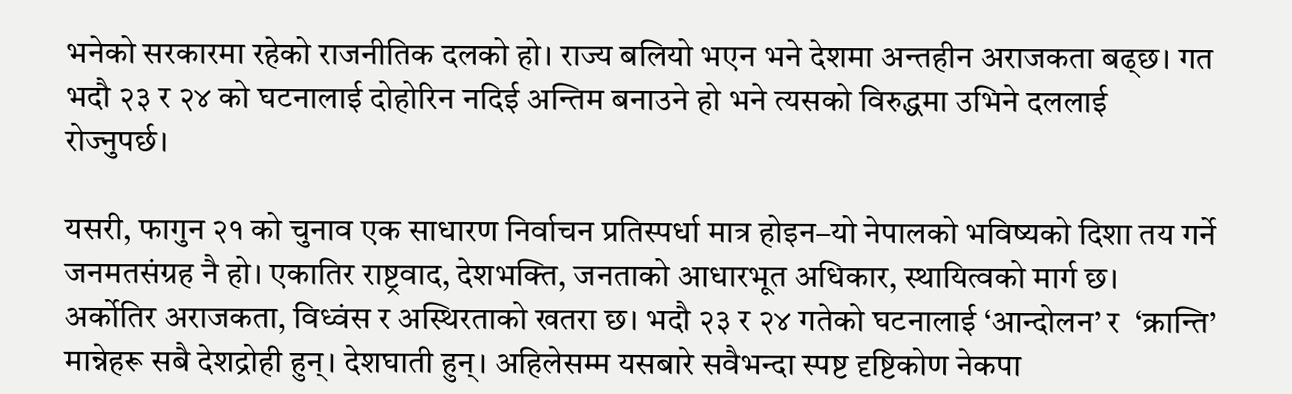भनेको सरकारमा रहेको राजनीतिक दलको हो। राज्य बलियो भएन भने देशमा अन्तहीन अराजकता बढ्छ। गत भदौ २३ र २४ को घटनालाई दोहोरिन नदिई अन्तिम बनाउने हो भने त्यसको विरुद्धमा उभिने दललाई रोज्नुपर्छ।

यसरी, फागुन २१ को चुनाव एक साधारण निर्वाचन प्रतिस्पर्धा मात्र होइन–यो नेपालको भविष्यको दिशा तय गर्ने जनमतसंग्रह नै हो। एकातिर राष्ट्रवाद, देशभक्ति, जनताको आधारभूत अधिकार, स्थायित्वको मार्ग छ। अर्कोतिर अराजकता, विध्वंस र अस्थिरताको खतरा छ। भदौ २३ र २४ गतेको घटनालाई ‘आन्दोलन’ र  ‘क्रान्ति’ मान्नेहरू सबै देशद्रोही हुन्। देशघाती हुन्। अहिलेसम्म यसबारे सवैभन्दा स्पष्ट दृष्टिकोण नेकपा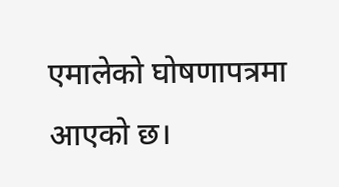एमालेको घोषणापत्रमा आएको छ।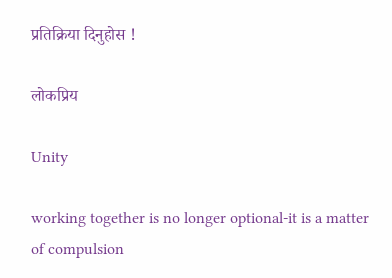प्रतिक्रिया दिनुहोस !

लोकप्रिय

Unity

working together is no longer optional-it is a matter of compulsion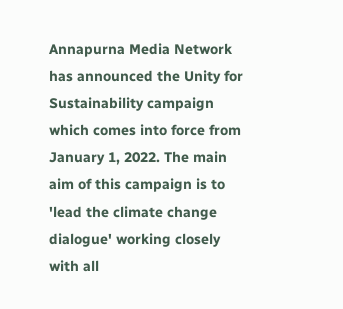Annapurna Media Network has announced the Unity for Sustainability campaign which comes into force from January 1, 2022. The main aim of this campaign is to 'lead the climate change dialogue' working closely with all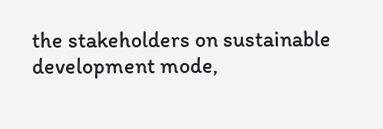the stakeholders on sustainable development mode,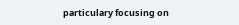particulary focusing on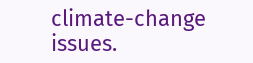climate-change issues.